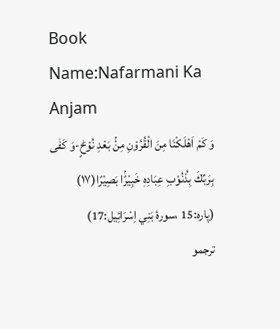Book Name:Nafarmani Ka Anjam
وَ كَمْ اَهْلَكْنَا مِنَ الْقُرُوْنِ مِنْۢ بَعْدِ نُوْحٍؕ-وَ كَفٰى بِرَبِّكَ بِذُنُوْبِ عِبَادِهٖ خَبِیْرًۢا بَصِیْرًا(۱۷) (پاره:15 ،سورۂ بَنِي اِسْرَائِيل:17)
ترجمو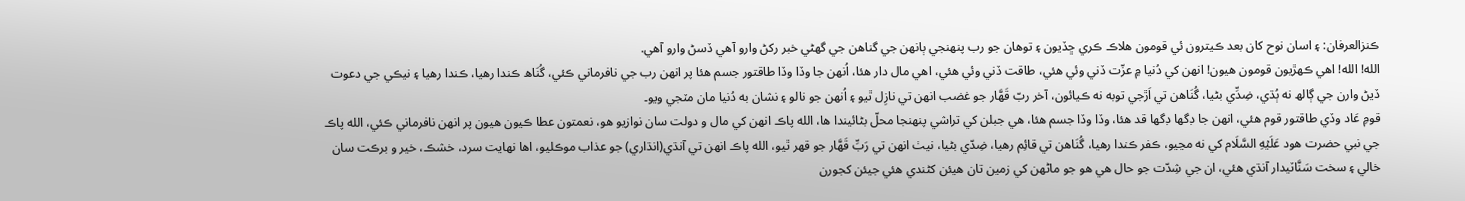ڪنزالعرفان: ۽ اسان نوح کان بعد ڪيترون ئي قومون هلاڪ ڪري ڇڏيون ۽ توهان جو رب پنهنجي ٻانهن جي گناهن جي گهڻي خبر رکڻ وارو آهي ڏسڻ وارو آهي.
الله! الله! اهي ڪهڙيون قومون هيون! انهن کي دُنيا ۾ عزّت ڏني وئي هئي، طاقت ڏني وئي هئي، اهي مال دار هئا، اُنهن جا وڏا وڏا طاقتور جسم هئا پر انهن رب جي نافرماني ڪئي، گُنَاھ ڪندا رهيا، ڪندا رهيا ۽ نيڪي جي دعوت ڏيڻ وارن جي ڳالھ نه ٻُڌي، ضِدِّي بڻيا، گُنَاهن تي اَڙجي توبه نه ڪيائون، آخر ربّ قَهَّار جو غضب انهن تي نازِل ٿيو ۽ اُنهن جو نالو ۽ نشان به دُنيا مان مٽجي ويو۔
قومِ عَاد وڏي طاقتور قوم هئي، انهن جا ڊگھا ڊگھا قد هئا، وڏا وڏا جسم هئا، هي جبلن کي تراشي پنهنجا محلّ بڻائيندا ها، الله پاڪ انهن کي مال و دولت سان نوازيو هو، نعمتون عطا ڪيون هيون پر انهن نافرماني ڪئي، الله پاڪ جي نبي حضرت هود عَلَيۡهِ السَّلَام کي نه مڃيو، ڪفر ڪندا رهيا، گُنَاهن تي قائِم رهيا، ضِدّي بڻيا، نيٺ انهن تي رَبِّ قَهَّار جو قهر ٿيو، الله پاڪ انهن تي آنڌي(انڌاري) جو عذاب موڪليو، اها نهايت سرد، خشڪ، خير و برڪت سان خالي ۽ سخت سَنَّاٽيدار آنڌي هئي، ان جي شِدّت جو حال هي هو جو ماڻهن کي زمين تان هيئن کڻندي هئي جيئن کجورن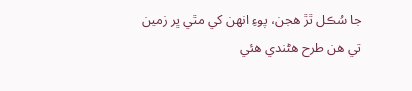جا سُڪل ٿڙ هجن، پوءِ انهن کي مٿي ڀر زمين تي هن طرح هڻندي هئي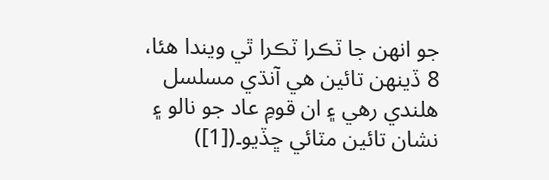جو انهن جا ٽڪرا ٽڪرا ٿي ويندا هئا، 8 ڏينهن تائين هي آنڌي مسلسل هلندي رهي ۽ ان قومِ عاد جو نالو ۽ نشان تائين مٽائي ڇڏيو۔([1])